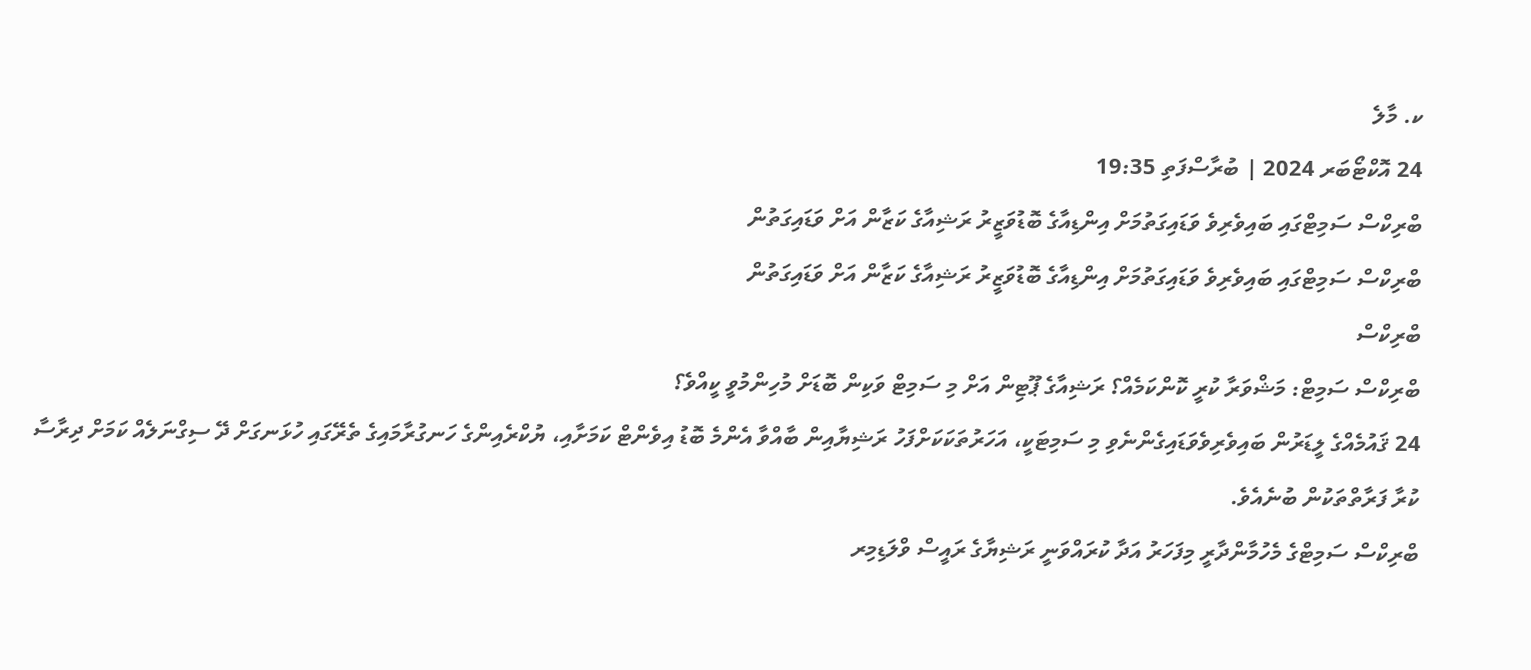ކ. މާލެ
24 އޮކްޓޯބަރ 2024 | ބުރާސްފަތި 19:35
ބްރިކްސް ސަމިޓްގައި ބައިވެރިވެ ވަޑައިގަތުމަށް އިންޑިއާގެ ބޮޑުވަޒީރު ރަޝިއާގެ ކަޒާން އަށް ވަޑައިގަތުން
ބްރިކްސް ސަމިޓްގައި ބައިވެރިވެ ވަޑައިގަތުމަށް އިންޑިއާގެ ބޮޑުވަޒީރު ރަޝިއާގެ ކަޒާން އަށް ވަޑައިގަތުން
ބްރިކްސް
ބްރިކްސް ސަމިޓް: މަޝްވަރާ ކުރީ ކޮންކަމެއް؟ ރަޝިއާގެ ޕޫޓިން އަށް މި ސަމިޓް ވަކިން ބޮޑަށް މުހިންމުވީ ކީއްވެ؟
24 ޤައުމެއްގެ ލީޑަރުން ބައިވެރިވެވަޑައިގެންނެވި މި ސަމިޓަކީ، އަހަރުތަކަކަށްފަހު ރަޝިޔާއިން ބާއްވާ އެންމެ ބޮޑު އިވެންޓް ކަމަށާއި، ޔުކްރެއިންގެ ހަނގުރާމައިގެ ތެރޭގައި ހުޅަނގަށް ދޭ ސިގްނަލެއް ކަމަށް ދިރާސާ ކުރާ ފަރާތްތަކުން ބުނެއެވެ.
ބްރިކްސް ސަމިޓްގެ މެހުމާންދާރީ މިފަހަރު އަދާ ކުރައްވަނީ ރަޝިޔާގެ ރައީސް ވްލަޑިމިރ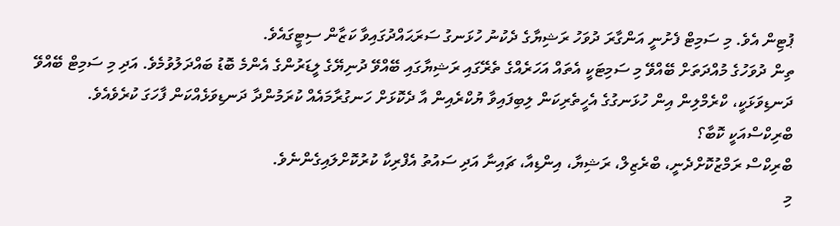ޕުޓިން އެވެ. މި ސަމިޓް ފެށުނީ އަންގާރަ ދުވަހު ރަޝިޔާގެ ދެކުނު ހުޅަނގު ސަރަޙައްދުގައިވާ ކަޒާން ސިޓީގައެވެ.
ތިން ދުވަހުގެ މުއްދަތަށް ބޭއްވޭ މި ސަމިޓަކީ އެތައް އަހަރެއްގެ ތެރޭގައި ރަޝިޔާގައި ބޭއްވޭ ދުނިޔޭގެ ލީޑަރުންގެ އެންމެ ބޮޑު ބައްދަލުވުމެވެ. އަދި މި ސަމިޓް ބޭއްވޭ ދަނޑިވަޅަކީ، ކްރެމްލިން އިން ހުޅަނގުގެ އެހީތެރިކަން ލިބިފައިވާ ޔުކްރެއިން އާ ދެކޮޅަށް ހަނގުރާމައެއް ކުރަމުންދާ ދަނޑިވަޅެއްކަން ފާހަގަ ކުރެވެއެވެ.
ބްރިކްސްއަކީ ކޮބާ؟
ބްރިކްސް ރަމްޒުކޮށްދެނީ، ބްރެޒިލް، ރަޝިޔާ، އިންޑިއާ، ޗައިނާ އަދި ސައުތު އެފްރިކާ ކުރުކޮށްލައިގެންނެވެ.
މި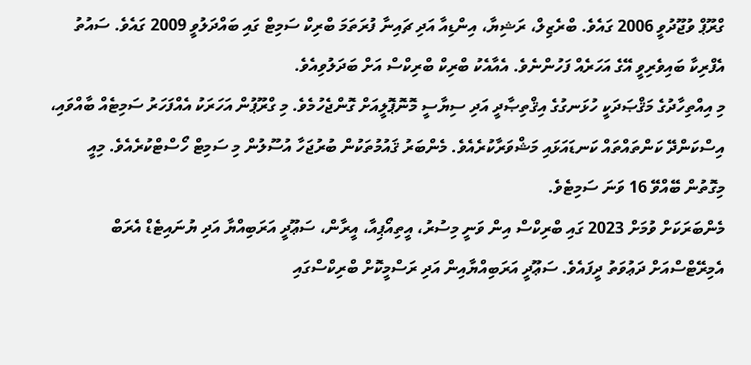ގްރޫޕް ވުޖޫދުވީ 2006 ގައެވެ. ބްރެޒިލް، ރަޝިޔާ، އިންޑިއާ އަދި ޗައިނާ ފުރަތަމަ ބްރިކް ސަމިޓް ގައި ބައްދަލުވީ 2009 ގައެވެ. ސައުތު އެފްރިކާ ބައިވެރިވީ އޭގެ އަހަރެއް ފަހުންނެވެ. އެއާއެކު ބްރިކް ބްރިކްސް އަށް ބަދަލުވިއެވެ.
މި އިއްތިހާދުގެ މަޤްޞަދަކީ ހުޅަނގުގެ އިޤްތިޞާދީ އަދި ސިޔާސީ މޮނޮޕޮލީއަށް ގޮންޖެހުމެވެ. މި ގްރޫޕުން އަހަރަކު އެއްފަހަރު ސަމިޓެއް ބާއްވައި، އިސްކަންދޭ ކަންތައްތައް ކަނޑައަޅައި މަޝްވަރާކުރެއެވެ. މެންބަރު ޤައުމުތަކުން ބުރުޖަހާ އުސޫލުން މި ސަމިޓް ހޯސްޓްކުރެއެވެ. މިއީ މިގޮތުން ބޭއްވޭ 16 ވަނަ ސަމިޓެވެ.
މެންބަރަކަށް ވުމަށް 2023 ގައި ބްރިކްސް އިން ވަނީ މިސުރު، އީތިއޯޕިއާ، އީރާން، ސަޢޫދީ އަރަބިއްޔާ އަދި ޔުނައިޓެޑް އެރަބް އެމިރޭޓްސްއަށް ދަޢުވަތު ދީފައެވެ. ސަޢޫދީ އަރަބިއްޔާއިން އަދި ރަސްމީކޮށް ބްރިކްސްގައި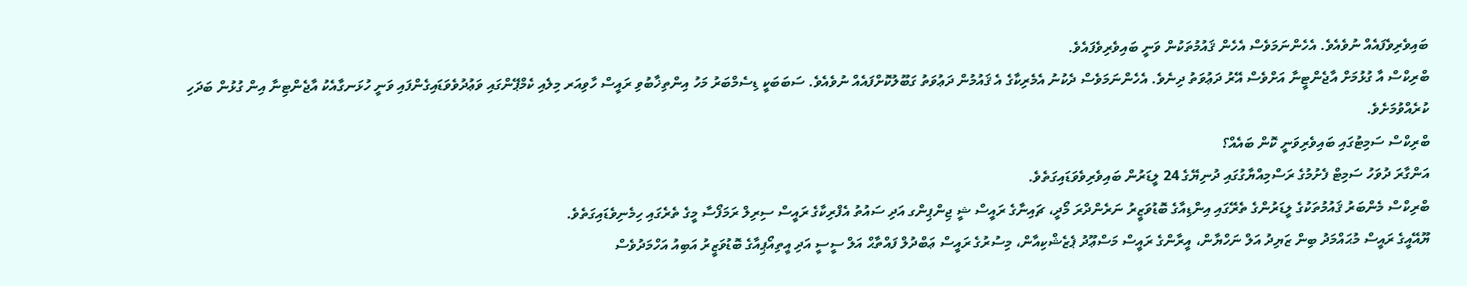ބައިވެރިވެފައެއް ނުވެއެވެ. އެހެންނަމަވެސް އެހެން ޤައުމުތަކުން ވަނީ ބައިވެރިވެފައެވެ.
ބްރިކްސް އާ ގުޅުމަށް އާޖެންޓީނާ އަށްވެސް އޭރު ދަޢުވަތު ދިނެވެ. އެހެންނަމަވެސް ދެކުނު އެމެރިކާގެ އެ ޤައުމުން ދަޢުވަތު ގަބޫލުކޮށްފައެއް ނުވެއެވެ. ސަބަބަކީ ޑިސެމްބަރު މަހު އިންތިޚާބުވި ރައީސް ހާވިއަރ މިލެއި ކެމްޕޭންގައި ވަޢުދުވެވަޑައިގެންފައި ވަނީ ހުޅަނގާއެކު އާޖެންޓިނާ އިން ގުޅުން ބަދަހި ކުރެއްވުމަށެވެ.
ބްރިކްސް ސަމިޓުގައި ބައިވެރިވަނީ ކޮން ބައެއް؟
އަންގާރަ ދުވަހު ސަމިޓް ފެށުމުގެ ރަސްމިއްޔާގުގައި ދުނިޔޭގެ 24 ލީޑަރުން ބައިވެރިވެވަޑައިގަތެވެ.
ބްރިކްސް މެންބަރު ޤައުމުތަކުގެ ލީޑަރުންގެ ތެރޭގައި އިންޑިއާގެ ބޮޑުވަޒީރު ނަރެންދްރަ މޯދީ، ޗައިނާގެ ރައީސް ޝީ ޖިންޕިންގ އަދި ސައުތު އެފްރިކާގެ ރައީސް ސިރިލް ރަމަފޯސާ މީގެ ތެރެގައި ހިމެނިވެޑައިގަތެވެ.
ޔޫއޭއީގެ ރައީސް މުޙައްމަދު ބިން ޒަޔިދު އަލް ނަހްޔާން، އީރާންގެ ރައީސް މަސްޢޫދު ޕެޒެޝްކިއާން، މިސުރުގެ ރައީސް ޢަބްދުލް ފައްތާޙް އަލް ސީސީ އަދި އީތިއޯޕިއާގެ ބޮޑުވަޒީރު އަބިއު އަހްމަދުވެސް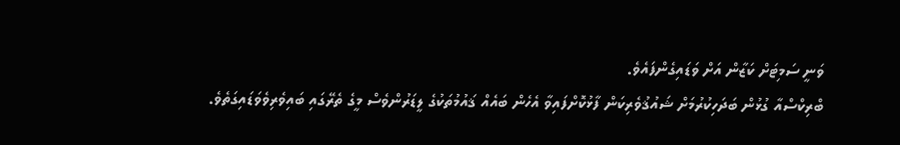ވަނީ ސަމިޓަށް ކަޒާން އަށް ވަޑައިގެންފައެވެ.
ބްރިކްސްއާ ގުޅުން ބަދަހިކުރުމަށް ޝައުޤުވެރިކަން ފާޅުކޮށްފައިވާ އެހެން ބައެއް ޤައުމުތަކުގެ ލީޑަރުންވެސް މީގެ ތެރޭގައި ބައިވެރިވެވަޑައިގަތެވެ.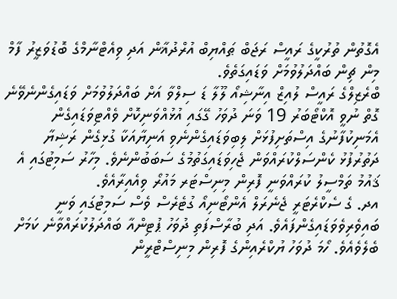އެގޮތުން ތުރުކީގެ ރައީސް ރަޖަބް ޠައްޔިބް އުރްދުޣާން އަދި ވިއެޓްނާމްގެ ބޮޑުވަޒީރު ފާމް މިން ޗިން ބައްދަލުވުމަށް ވަޑައިގަތެވެ.
ބްރެޒިލްގެ ރައީސް ލުއިޒް އިނާޝިއޯ ލޫލާ ޑަ ސިލްވާ އަށް ބައްދަލުވުމަށް ވަޑައިގެންނެވޭނެ ގޮތް ނުވީ އޮކްޓޯބަރު 19 ވަނަ ދުވަހު ގޭގައި އުޅުއްވަނިކޮށް ވެއްޓިވަޑައިގެން އެމަނިކުފާނުގެ އިސްތަށިފުޅަށް ލިބިވަޑައިގެންނެވި އަނިޔާއަކާ ގުޅިގެން ރަޝިޔާ ދަތުރުފުޅު ކެންސަލްކުރައްވަން ޖެހިވަޑައިގަތުމުގެ ސަބަބުންނެވެ. މިހާރު ސަމިޓުގައި އެ ޤައުމު ތަމްސީލު ކުރައްވަނީ ފޮރިން މިނިސްޓަރ މައުރޯ ވިއެއިރާއެވެ.
އދ. ގެ ސެކްރެޓަރީ ޖެނެރަލް އެންޓޯނިއޯ ގުޓެރެސް ވެސް ސަމިޓުގައި ވަނީ ބައިވެރިވެވަޑައިގެންފައެވެ. އަދި ބުރާސްފަތި ދުވަހު ޕުޓިންއާ ބައްދަލުކުރައްވާނެ ކަމަށް ބެލެވެއެވެ. ހޯމަ ދުވަހު ޔުކްރެއިންގެ ފޮރިން މިނިސްޓްރީން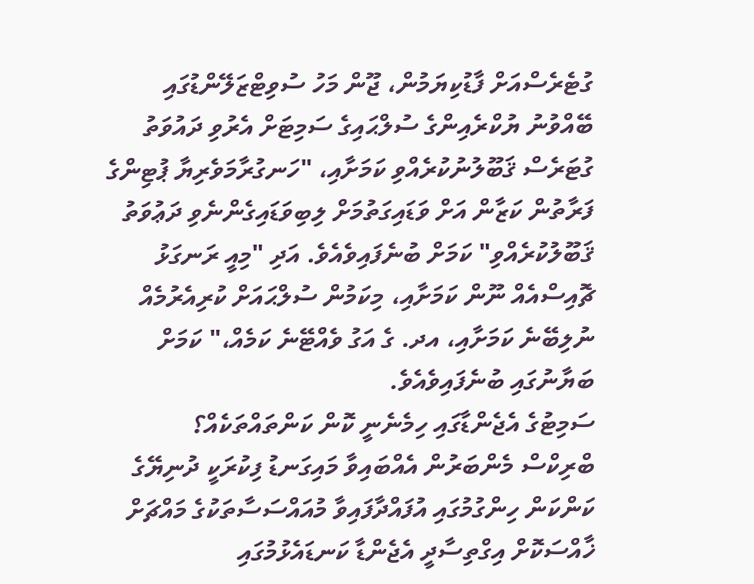ގުޓެރެސްއަށް ފާޑުކިޔަމުން، ޖޫން މަހު ސުވިޓްޒަލޭންޑުގައި ބޭއްވުނު ޔުކްރެއިންގެ ސުލްޙައިގެ ސަމިޓަށް އެރުވި ދައުވަތު ގުޓަރެސް ޤަބޫލުނުކުރެއްވި ކަމަށާއި، "ހަނގުރާމަވެރިޔާ ޕުޓިންގެ ފަރާތުން ކަޒާން އަށް ވަޑައިގަތުމަށް ލިބިވަޑައިގެންނެވި ދަޢުވަތު ޤަބޫލުކުރެއްވި" ކަމަށް ބުނެފައިވެއެވެ. އަދި "މިއީ ރަނގަޅު ޗޮއިސްއެއް ނޫން ކަމަށާއި، މިކަމުން ސުލްޙައަށް ކުރިއެރުމެއް ނުލިބޭނެ ކަމަށާއި، އދ. ގެ އަގު ވެއްޓޭނެ ކަމެއް،" ކަމަށް ބަޔާނުގައި ބުނެފައިވެއެވެ.
ސަމިޓުގެ އެޖެންޑާގައި ހިމެނެނީ ކޮން ކަންތައްތަކެއް؟
ބްރިކްސް މެންބަރުން އެއްބައިވާ މައިގަނޑު ފިކުރަކީ ދުނިޔޭގެ ކަންކަން ހިންގުމުގައި އުފައްދާފައިވާ މުއައްސަސާތަކުގެ މައްޗަށް ޚާއްސަކޮށް އިގްތިސާދީ އެޖެންޑާ ކަނޑައެޅުމުގައި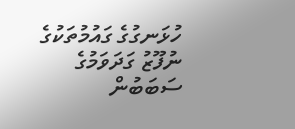ހުޅަނގުގެ ގައުމުތަކުގެ ނުފޫޒު ގަދަވަމުގެ ސަބަބުން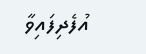އުފެދިފައިވާ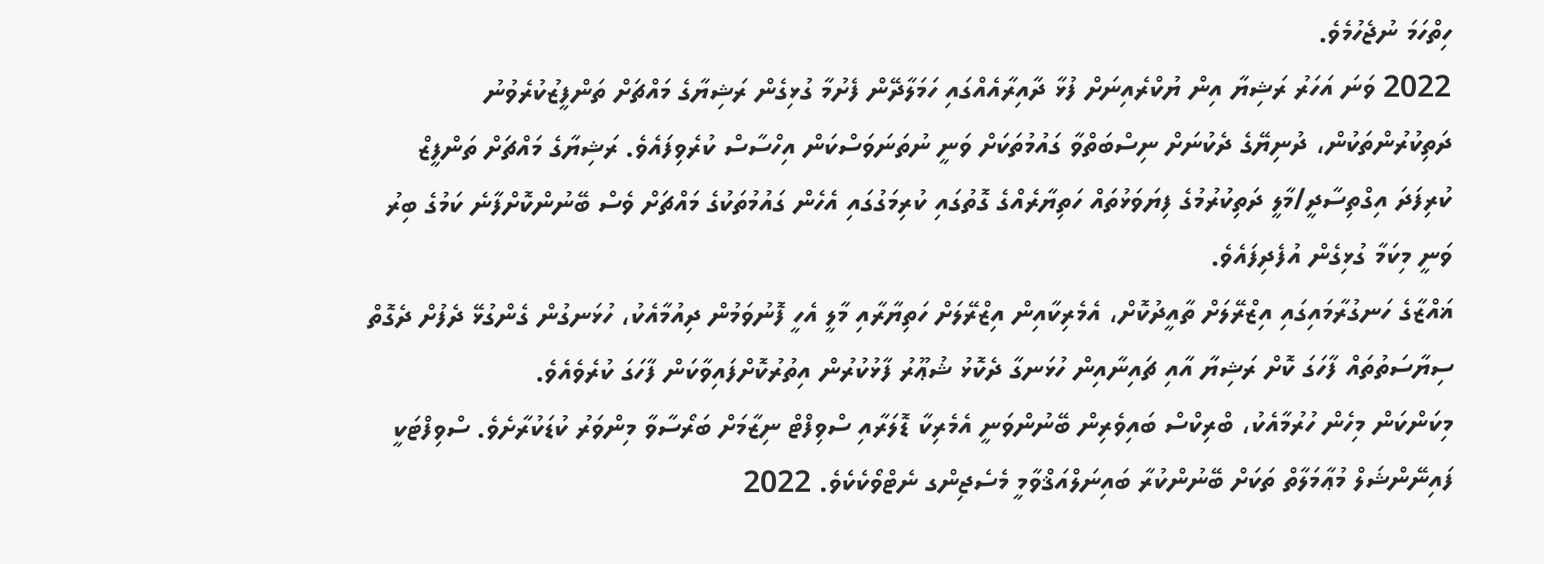ހިތްހަމަ ނުޖެހުމެވެ.
2022 ވަނަ އަހަރު ރަޝިޔާ އިން ޔުކްރެއިނަށް ފުޅާ ދާއިރާއެއްގައި ހަމަލާދޭން ފެށުމާ ގުޅިގެން ރަޝިޔާގެ މައްޗަށް ތަންފީޒުކުރެވުނު ދަތިކުރުންތަކުން، ދުނިޔޭގެ ދެކުނަށް ނިސްބަތްވާ ގައުމުތަކަށް ވަނީ ނުތަނަވަސްކަން އިހްސާސް ކުރެވިފައެވެ. ރަޝިޔާގެ މައްޗަށް ތަންފީޒް ކުރިފަދަ އިގްތިސާދީ/މާލީ ދަތިކުރުމުގެ ފިޔަވަޅުތައް ހަތިޔާރެއްގެ ގޮތުގައި ކުރިމަގުގައި އެހެން ގައުމުތަކުގެ މައްޗަށް ވެސް ބޭނުންކޮށްފާނެ ކަމުގެ ބިރު ވަނީ މިކަމާ ގުޅިގެން އުފެދިފައެވެ.
ޣައްޒާގެ ހަނގުރާމައިގައި އިޒްރޭލަށް ތާއީދުކޮށް، އެމެރިކާއިން އިޒްރޭލަށް ހަތިޔާރާއި މާލީ އެހީ ފޮނުވަމުން ދިއުމާއެކު، ހުޅަނގުން ގެންގުޅޭ ދެފުށް ދެގޮތް ސިޔާސަތުތައް ފާހަގަ ކޮށް ރަޝިޔާ އާއި ޗައިނާއިން ހުޅަނގާ ދެކޮޅު ޝުޢޫރު ފާޅުކުރުން އިތުރުކޮށްފައިވާކަން ފާހަގަ ކުރެވެއެވެ.
މިކަންކަން މިހެން ހުރުމާއެކު، ބްރިކްސް ބައިވެރިން ބޭނުންވަނީ އެމެރިކާ ޑޮލަރާއި ސްވިފްޓް ނިޒާމަށް ބަރޯސާވާ މިންވަރު ކުޑަކުރާށެވެ. ސްވިފްޓަކީ ފައިނޭންޝަލް މުޢާމަލާތް ތަކަށް ބޭނުންކުރާ ބައިނަލްއަޤްވާމީ މެސެޖިންގ ނެޓްވޯކެކެވެ. 2022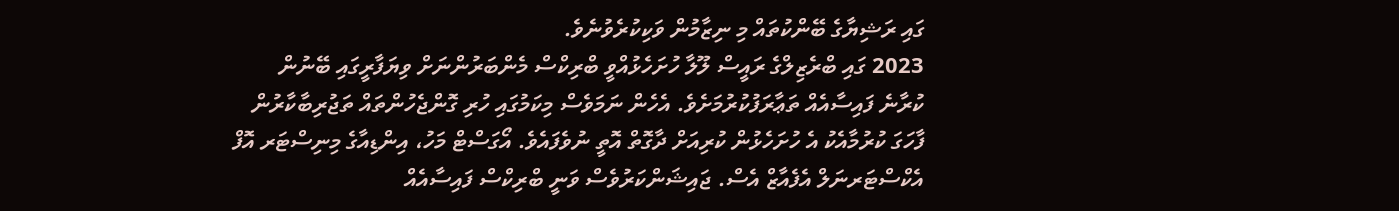ގައި ރަޝިޔާގެ ބޭންކުތައް މި ނިޒާމުން ވަކިކުރެވުނެވެ.
2023 ގައި ބްރެޒިލްގެ ރައީސް ލޫލާ ހުށަހެޅުއްވީ ބްރިކްސް މެންބަރުންނަށް ވިޔަފާރީގައި ބޭނުން ކުރާނެ ފައިސާއެއް ތަޢާރަފުކުރުމަށެވެ. އެހެން ނަމަވެސް މިކަމުގައި ހުރި ގޮންޖެހުންތައް ތަޖުރިބާކާރުން ފާހަގަ ކުރުމާއެކު އެ ހުށަހެޅުން ކުރިއަށް ދާގޮތް އޮތީ ނުވެފައެވެ. އޯގަސްޓް މަހު، އިންޑިއާގެ މިނިސްޓަރ އޮފް އެކްސްޓަރނަލް އެފެއާޒް އެސް. ޖައިޝަންކަރުވެސް ވަނީ ބްރިކްސް ފައިސާއެއް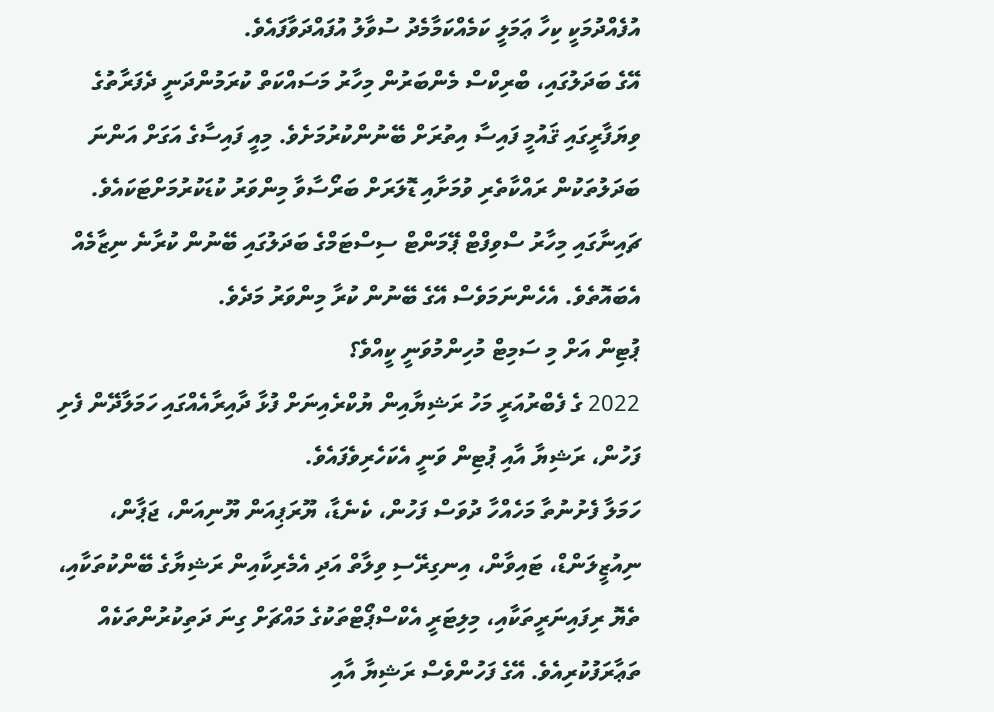އުފެއްދުމަކީ ކިހާ ޢަމަލީ ކަމެއްކަމާމެދު ސުވާލު އުފައްދަވާފައެވެ.
އޭގެ ބަދަލުގައި، ބްރިކްސް މެންބަރުން މިހާރު މަސައްކަތް ކުރަމުންދަނީ ދެފަރާތުގެ ވިޔަފާރީގައި ޤައުމީ ފައިސާ އިތުރަށް ބޭނުންކުރުމަށެވެ. މިއީ ފައިސާގެ އަގަށް އަންނަ ބަދަލުތަކުން ރައްކާތެރި ވުމަށާއި ޑޮލަރަށް ބަރޯސާވާ މިންވަރު ކުޑަކުރުމަށްޓަކައެވެ.
ޗައިނާގައި މިހާރު ސްވިފްޓް ޕޭމަންޓް ސިސްޓަމްގެ ބަދަލުގައި ބޭނުން ކުރާނެ ނިޒާމެއް އެބައޮތެވެ. އެހެންނަމަވެސް އޭގެ ބޭނުން ކުރާ މިންވަރު މަދެވެ.
ޕުޓިން އަށް މި ސަމިޓް މުހިންމުވަނީ ކީއްވެ؟
2022 ގެ ފެބްރުއަރީ މަހު ރަޝިޔާއިން ޔުކްރެއިނަށް ފުޅާ ދާއިރާއެއްގައި ހަމަލާދޭން ފެށި ފަހުން، ރަޝިޔާ އާއި ޕުޓިން ވަނީ އެކަހެރިވެފައެވެ.
ހަމަލާ ފެށުނުތާ މަހެއްހާ ދުވަސް ފަހުން، ކެނެޑާ، ޔޫރަޕިއަން ޔޫނިއަން، ޖަޕާން، ނިއުޒީލަންޑް، ޓައިވާން، އިނގިރޭސި ވިލާތް އަދި އެމެރިކާއިން ރަޝިޔާގެ ބޭންކުތަކާއި، ތެޔޮ ރިފައިނަރީތަކާއި، މިލިޓަރީ އެކްސްޕޯޓްތަކުގެ މައްޗަށް ގިނަ ދަތިކުރުންތަކެއް ތަޢާރަފުކުރިއެވެ. އޭގެ ފަހުންވެސް ރަޝިޔާ އާއި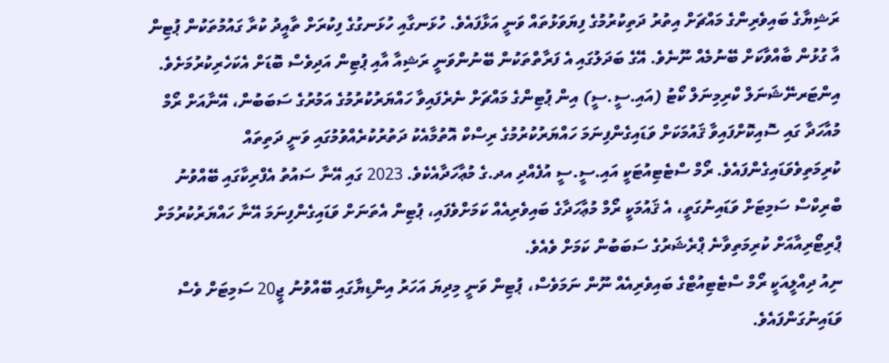ރަޝިޔާގެ ބައިވެރިންގެ މައްޗަށް އިތުރު ދަތިކުރުމުގެ ފިޔަވަޅުތައް ވަނީ އަޅާފައެވެ. ހުޅަނގާއި ހުޅަނގުގެ ފިކުރަށް ތާއީދު ކުރާ ގައުމުތަކުން ޕުޓިން އާ ގުޅުން ބާއްވާކަށް ބޭނުމެއް ނޫނެވެ. އޭގެ ބަދަލުގައި އެ ފަރާތްތަކުން ބޭނުންވަނީ ރަޝިއާ އާއި ޕުޓިން އަދިވެސް ބޮޑަށް އެކަހެރިކުރުމަށެވެ.
އިންޓަރނޭޝަނަލް ކްރިމިނަލް ކޯޓު (އައި.ސީ.ސީ) އިން ޕުޓިންގެ މައްޗަށް ނެރެފައިވާ ހައްޔަރުކުރުމުގެ އަމުރުގެ ސަބަބުން، އޭނާއަށް ރޯމް މުއާހަދާ ގައި ސޮއިކޮށްފައިވާ ޤައުމަކަށް ވަޑައިގެންފިނަމަ ހައްޔަރުކުރުމުގެ ރިސްކް އޮތުމާއެކު ދަތުރުކުރެއްވުމުގައި ވަނީ ދަތިތައް ކުރިމަތިވެވަޑައިގެންފައެވެ. ރޯމް ސްޓެޓިއުޓަކީ އައި.ސީ.ސީ އުފެއްދި އދ.ގެ މުޢާހަދާއެކެވެ. 2023 ގައި އޭނާ ސައުތު އެފްރިކާގައި ބޭއްވުނު ބްރިކްސް ސަމިޓަށް ވަޑައިނުގަތީ، އެ ޤައުމަކީ ރޯމް މުޢާހަދާގެ ބައިވެރިއެއް ކަމަށްވެފައި، ޕުޓިން އެތަނަށް ވަޑައިގެންފިނަމަ އޭނާ ހައްޔަރުކުރުމަށް ޕްރިޓޯރިއާއަށް ކުރިމަތިވާނެ ޕްރެޝަރުގެ ސަބަބުން ކަމަށް ވެއެވެ.
ނިއު ދިއްލީއަކީ ރޯމް ސްޓެޓިއުޓްގެ ބައިވެރިއެއް ނޫން ނަމަވެސް، ޕުޓިން ވަނީ މިދިޔަ އަހަރު އިންޑިޔާގައި ބޭއްވުނު ޖީ20 ސަމިޓަށް ވެސް ވަޑައިނުގަންފައެވެ.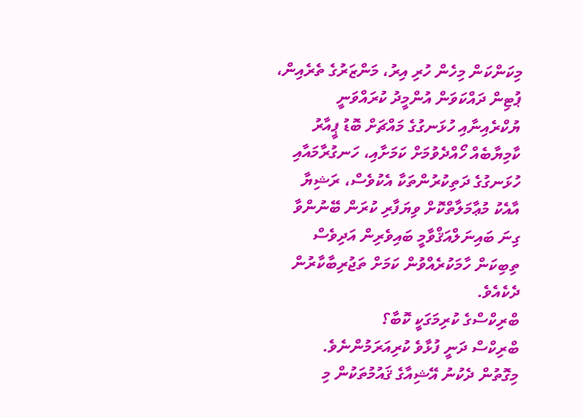މިކަންކަން މިހެން ހުރި އިރު، މަންޒަރުގެ ތެރެއިން، ޕުޓިން ދައްކަވަން އުންމީދު ކުރައްވަނީ ޔުކްރެއިނާއި ހުޅަނގުގެ މައްޗަށް ބޮޑު ޕީއާރު ކާމިޔާބެއް ހޯއްދެވުމަށް ކަމަށާއި، ހަނގުރާމައާއި ހުޅަނގުގެ ދަތިކުރުންތަކާ އެކުވެސް، ރަޝިޔާ އާއެކު މުޢާމަލާތްކޮށް ވިޔަފާރި ކުރަން ބޭނުންވާ ގިނަ ބައިނަލްއަޤްވާމީ ބައިވެރިން އަދިވެސް ތިބިކަން ހާމަކުރެއްވުން ކަމަށް ތަޖުރިބާކާރުން ދެކެއެވެ.
ބްރިކްސްގެ ކުރިމަގަކީ ކޮބާ؟
ބްރިކްސް ދަނީ ފުޅާވެ ކުރިއަރަމުންނެވެ.
މިގޮތުން ދެކުނު އޭޝިއާގެ ޤައުމުތަކުން މި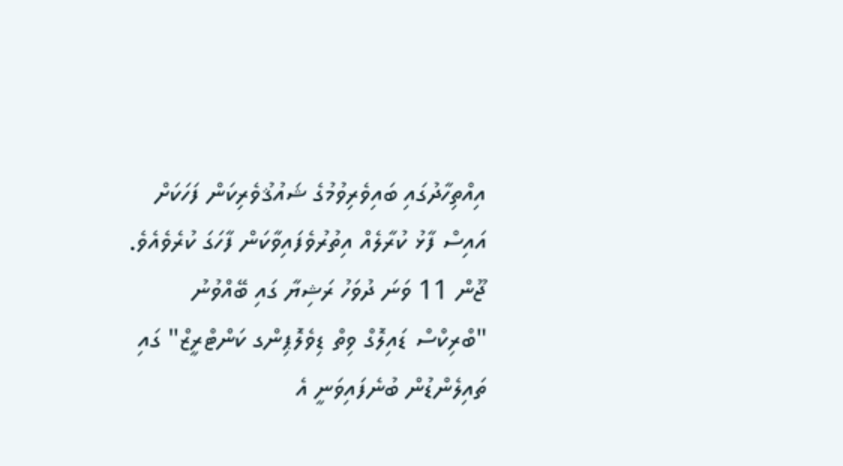އިއްތިހާދުގައި ބައިވެރިވުމުގެ ޝައުޤުވެރިކަން ފަހަކަށް އައިސް ފާޅު ކުރާލެއް އިތުރުވެފައިވާކަން ފާހަގަ ކުރެވެއެވެ.
ޖޫން 11 ވަނަ ދުވަހު ރަޝިޔާ ގައި ބޭއްވުނު "ބްރިކްސް ޑައިލޮގް ވިތް ޑިވެލޮޕިންގ ކަންޓްރީޒް" ގައި ތައިލެންޑުން ބުނެފައިވަނީ އެ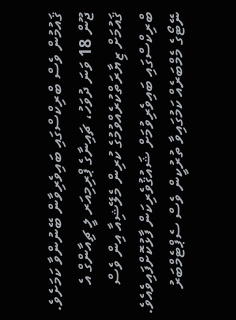ޤައުމުން ވެސް ބްރިކްސްގައި ބައިވެރިވާން ބޭނުންވާ ކަމަށެވެ.
ޖޫން 18 ވަނަ ދުވަހު، ޗައިނާގެ ޕްރިމިއަރ ލީ ޗިއާންގް އެ ޤައުމަށް ޒިޔާރަތްކުރެއްވުމުގެ ކުރިން މެލޭޝިއާ އިން ވެސް ބްރިކްސްގައި ބައިވެރިވުމަށް ޝައުޤުވެރިކަން ފާޅުކޮށްފައިވެއެވެ.
ނޭޓޯގެ މެމްބަރެއް ކަމުގައިވާ ތުރުކީން ވެސް ސެޕްޓެމްބަރު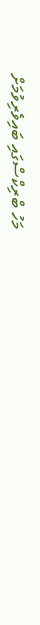މަހު ބްރިކްސްގައި ބައިވެރިވުމަށް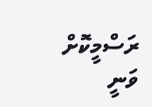ރަސްމީކޮށް ވަނީ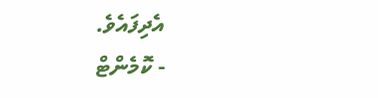އެދިފައެވެ.
- ކޮމެންޓް